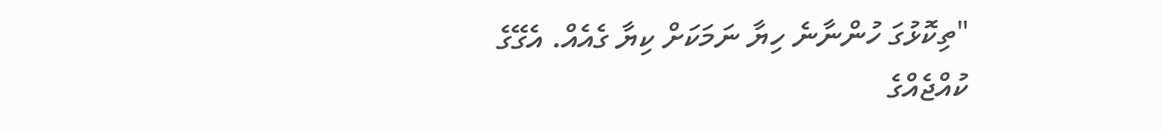"ތިކޮޅުގަ ހުންނާނެ ހިޔާ ނަމަކަށް ކިޔާ ގެއެއް. އެގޭގެ ކުއްޖެއްގެ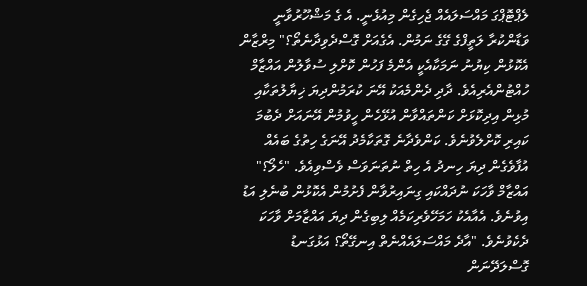ލެޕްޓޮޕްގަ މައްސަލައެއް ޖެހިގެން މިއުޅެނީ. އެ ގެ މަޝްހޫރުވާނީ ވަޑާންކުރާ ލަތީފްގެ ގޭގެ ނަމުން. އެގެއަށް ގޮސްދެވިދާނެތޯ؟" މިރްޒާން އެކޮޅުން ކިޔުނު ނަމަކާއެކީ އެންމެ ފަހުން ކޮށްލި ސުވާލުން އައްޒާމް ހުއްޓުންއެރިއެވެ. ދާދި ދެންމެއަކު އޭނަ ކުރަމުންދިޔަ ޚިޔާލުތަކާއި މުޅިން އިދިކޮޅަށް ކަންތައްވާން އުޅޭހެން ހީވުމުން އޭނައަށް ދެބުމަ ކައިރި ކޮށްލެވުނެވެ. ކަންވެދާނެ ގޮތަކާމެދު އޭނަގެ ހިތުގެ ބައެއް އުފާވެގެން ދިޔަ ހިނދު އެ ހިތް ނުތަނަވަސް ވެސްވިއެވެ. "ހެލޯ؟" އައްޒާމް ވާހަކަ ނުދައްކައި ގިނައިރުވާން ފެށުމުން އެކޮޅުން ބުނެލި އަޑު އިވުނެވެ. އެއާއެކު ހަމަހޭވެރިކަމެއް ލިބިގެން ދިޔަ އައްޒާމަށް ވާހަކަ ދެކެވުނެވެ. "އާދެ މައްސަލައެއްނެތް އިނގޭތޯ؟ އަޅުގަނޑު ގޮސްލަދޭނަން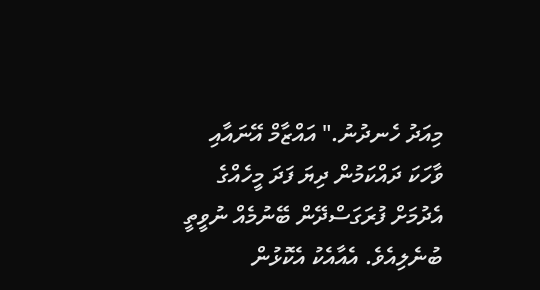މިއަދު ހެނދުނު." އައްޒާމް އޭނައާއި ވާހަކަ ދައްކަމުން ދިޔަ ފަދަ މީހެއްގެ އެދުމަށް ފުރަގަސްދޭން ބޭނުމެއް ނުވީތީ ބުނެލިއެވެ. އެއާއެކު އެކޮޅުން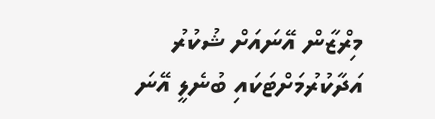މިރްޒާން އޭނައަށް ޝުކުރު އަދާކުރުމަށްޓަކައި ބުނެލީ އޭނަ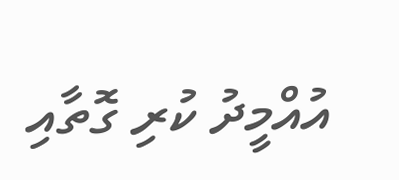އުއްމީދު ކުރި ގޮތާއި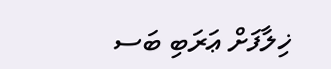ޚިލާފަށް ޢަރަބި ބަސ